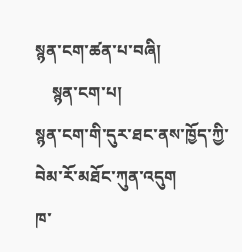སྙན་ངག་ཚན་པ་བཞི།
    སྙན་ངག་པ།
སྙན་ངག་གི་དུར་ཐང་ནས་ཁྱོད་ཀྱི་བེམ་རོ་མཐོང་ཀུན་འདུག
ཁ་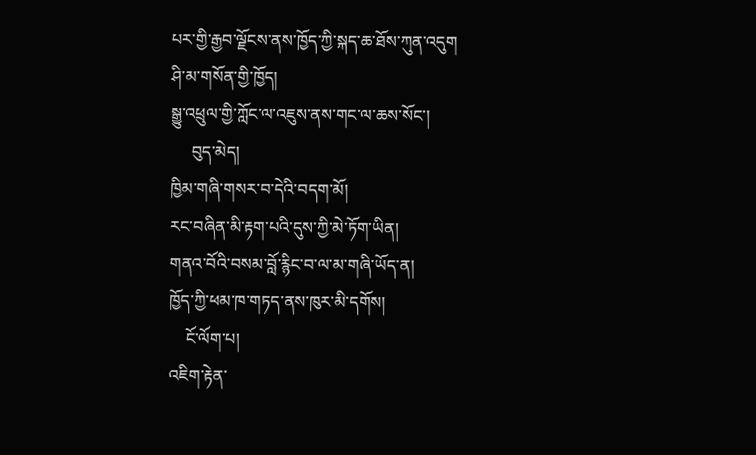པར་གྱི་རྒྱབ་ལྗོངས་ནས་ཁྱོད་ཀྱི་སྐད་ཆ་ཐོས་ཀུན་འདུག
ཤི་མ་གསོན་གྱི་ཁྱོད།
སྒྱུ་འཕྲུལ་གྱི་ཀློང་ལ་འཇུས་ནས་གང་ལ་ཆས་སོང་།
     བུད་མེད།
ཁྱིམ་གཞི་གསར་བ་དེའི་བདག་མོ།
རང་བཞིན་མི་རྟག་པའི་དུས་ཀྱི་མེ་ཏོག་ཡིན།
གནའ་བོའི་བསམ་བློ་རྙིང་བ་ལ་མ་གཞི་ཡོད་ན།
ཁྱོད་ཀྱི་ཕམ་ཁ་གཏད་ནས་ཁུར་མི་དགོས།
    ངོ་ལོག་པ།
འཇིག་རྟེན་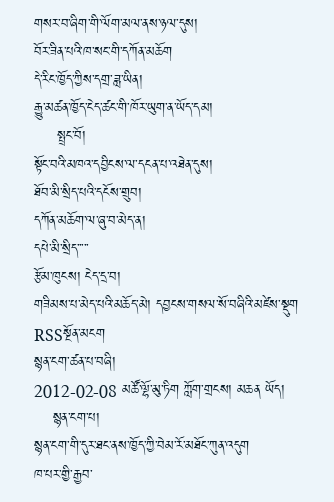གསར་བ་ཞིག་གི་ལོག་མལ་ནས་ཉལ་དུས།
བོར་ཟིན་པའི་ཁ་སང་གི་དཀོན་མཆོག
དེ་རིང་ཁྱོད་ཀྱིས་དགྲ་ཟླ་ཡིན།
རྒྱུ་མཚན་ཁྱོད་ངེད་ཚང་གི་ཁོར་ཡུག་ན་ཡོད་དམ།
     སྤྲང་བོ།
སྟོང་བའི་མཁའ་དབྱིངས་ལ་དངན་པ་འཐེན་དུས།
ཐོབ་མི་སྲིད་པའི་དངོས་གྲུབ།
དཀོན་མཆོག་ལ་ཞུ་བ་མེད་ན།
དཔེ་མི་སྲིད་་་་་
རྩོམ་ཁུངས། ངེད་དྲ་བ།
གཟིམས་པ་མེད་པའི་མཆོད་མེ། དབྱངས་གསལ་སོ་བཞིའི་མཛེས་སྡུག  RSSསྔོན་མངག
སྙན་ངག་ཚན་པ་བཞི།
2012-02-08 མཚོ་ལྷོ་མུ་ཏིག ཀློག་གྲངས། མཆན ཡོད།
    སྙན་ངག་པ།
སྙན་ངག་གི་དུར་ཐང་ནས་ཁྱོད་ཀྱི་བེམ་རོ་མཐོང་ཀུན་འདུག
ཁ་པར་གྱི་རྒྱབ་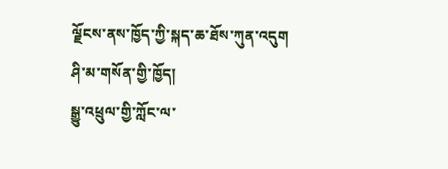ལྗོངས་ནས་ཁྱོད་ཀྱི་སྐད་ཆ་ཐོས་ཀུན་འདུག
ཤི་མ་གསོན་གྱི་ཁྱོད།
སྒྱུ་འཕྲུལ་གྱི་ཀློང་ལ་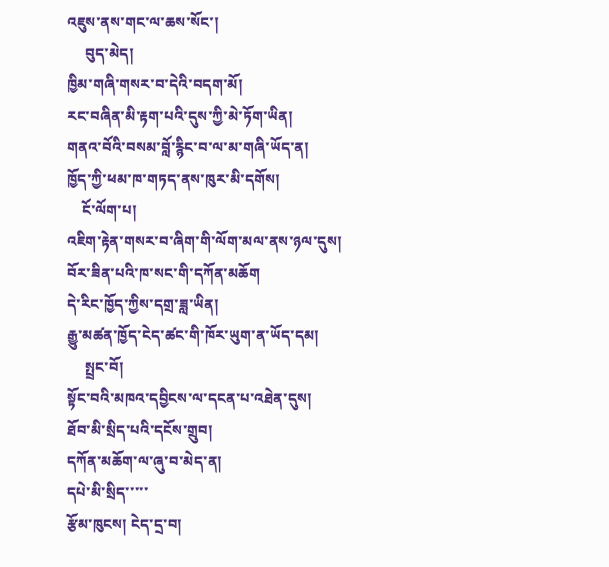འཇུས་ནས་གང་ལ་ཆས་སོང་།
     བུད་མེད།
ཁྱིམ་གཞི་གསར་བ་དེའི་བདག་མོ།
རང་བཞིན་མི་རྟག་པའི་དུས་ཀྱི་མེ་ཏོག་ཡིན།
གནའ་བོའི་བསམ་བློ་རྙིང་བ་ལ་མ་གཞི་ཡོད་ན།
ཁྱོད་ཀྱི་ཕམ་ཁ་གཏད་ནས་ཁུར་མི་དགོས།
    ངོ་ལོག་པ།
འཇིག་རྟེན་གསར་བ་ཞིག་གི་ལོག་མལ་ནས་ཉལ་དུས།
བོར་ཟིན་པའི་ཁ་སང་གི་དཀོན་མཆོག
དེ་རིང་ཁྱོད་ཀྱིས་དགྲ་ཟླ་ཡིན།
རྒྱུ་མཚན་ཁྱོད་ངེད་ཚང་གི་ཁོར་ཡུག་ན་ཡོད་དམ།
     སྤྲང་བོ།
སྟོང་བའི་མཁའ་དབྱིངས་ལ་དངན་པ་འཐེན་དུས།
ཐོབ་མི་སྲིད་པའི་དངོས་གྲུབ།
དཀོན་མཆོག་ལ་ཞུ་བ་མེད་ན།
དཔེ་མི་སྲིད་་་་་
རྩོམ་ཁུངས། ངེད་དྲ་བ།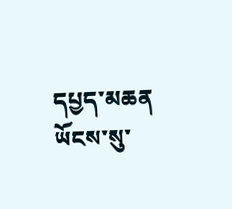དཔྱད་མཆན ཡོངས་སུ་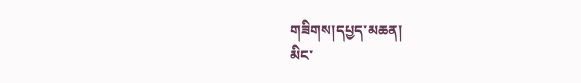གཟིགས།དཔྱད་མཆན།
མིང་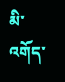མི་འགོད་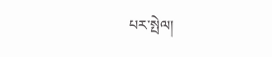པར་སྤེལ།